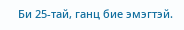Би 25-тай, ганц бие эмэгтэй.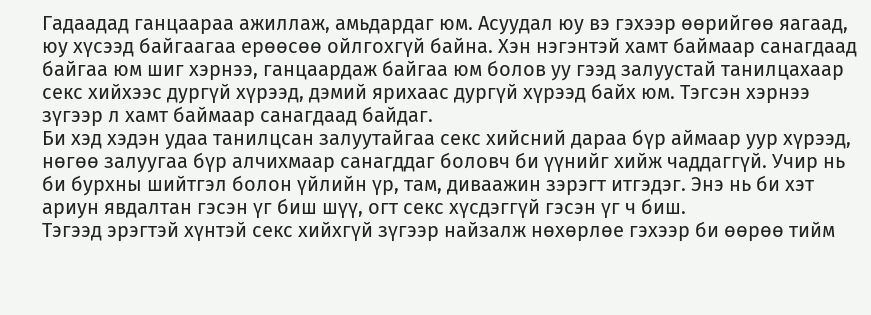Гадаадад ганцаараа ажиллаж, амьдардаг юм. Асуудал юу вэ гэхээр өөрийгөө яагаад, юу хүсээд байгаагаа ерөөсөө ойлгохгүй байна. Хэн нэгэнтэй хамт баймаар санагдаад байгаа юм шиг хэрнээ, ганцаардаж байгаа юм болов уу гээд залуустай танилцахаар секс хийхээс дургүй хүрээд, дэмий ярихаас дургүй хүрээд байх юм. Тэгсэн хэрнээ зүгээр л хамт баймаар санагдаад байдаг.
Би хэд хэдэн удаа танилцсан залуутайгаа секс хийсний дараа бүр аймаар уур хүрээд, нөгөө залуугаа бүр алчихмаар санагддаг боловч би үүнийг хийж чаддаггүй. Учир нь би бурхны шийтгэл болон үйлийн үр, там, диваажин зэрэгт итгэдэг. Энэ нь би хэт ариун явдалтан гэсэн үг биш шүү, огт секс хүсдэггүй гэсэн үг ч биш.
Тэгээд эрэгтэй хүнтэй секс хийхгүй зүгээр найзалж нөхөрлөе гэхээр би өөрөө тийм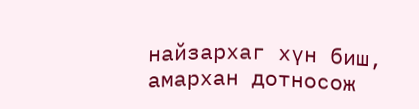найзархаг хүн биш, амархан дотносож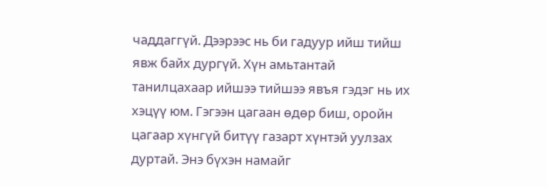чаддаггүй. Дээрээс нь би гадуур ийш тийш явж байх дургүй. Хүн амьтантай танилцахаар ийшээ тийшээ явъя гэдэг нь их хэцүү юм. Гэгээн цагаан өдөр биш, оройн цагаар хүнгүй битүү газарт хүнтэй уулзах дуртай. Энэ бүхэн намайг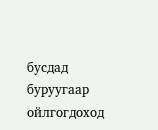бусдад буруугаар ойлгогдоход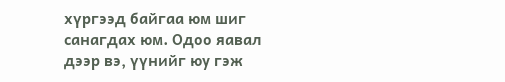хүргээд байгаа юм шиг санагдах юм. Одоо яавал дээр вэ, үүнийг юу гэж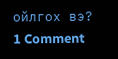ойлгох вэ?
1 Comment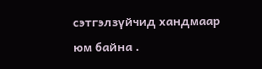сэтгэлзүйчид хандмаар юм байна .